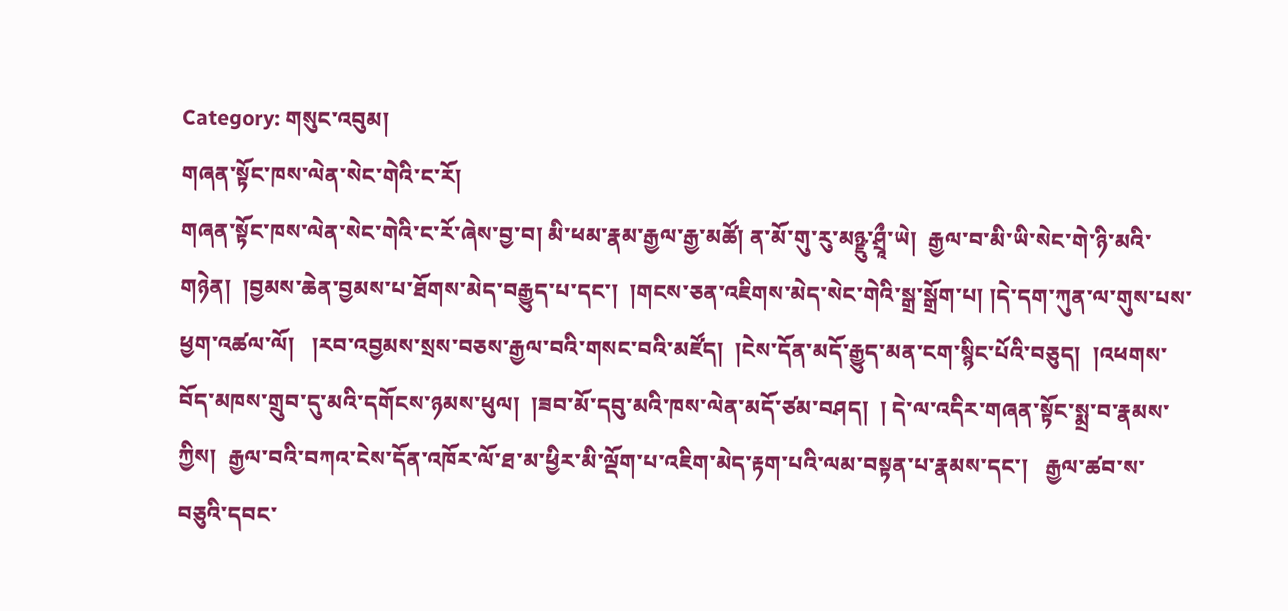Category: གསུང་འབུམ།
གཞན་སྟོང་ཁས་ལེན་སེང་གེའི་ང་རོ།
གཞན་སྟོང་ཁས་ལེན་སེང་གེའི་ང་རོ་ཞེས་བྱ་བ། མི་ཕམ་རྣམ་རྒྱལ་རྒྱ་མཚོ། ན་མོ་གུ་རུ་མཉྫུ་ཤྲཱྀ་ཡེ།  རྒྱལ་བ་མི་ཡི་སེང་གེ་ཉི་མའི་གཉེན།  །བྱམས་ཆེན་བྱམས་པ་ཐོགས་མེད་བརྒྱུད་པ་དང་།  །གངས་ཅན་འཇིགས་མེད་སེང་གེའི་སྒྲ་སྒྲོག་པ། །དེ་དག་ཀུན་ལ་གུས་པས་ཕྱག་འཚལ་ལོ།   །རབ་འབྱམས་སྲས་བཅས་རྒྱལ་བའི་གསང་བའི་མཛོད།  །ངེས་དོན་མདོ་རྒྱུད་མན་ངག་སྙིང་པོའི་བཅུད།  །འཕགས་བོད་མཁས་གྲུབ་དུ་མའི་དགོངས་ཉམས་ཕུལ།  །ཟབ་མོ་དབུ་མའི་ཁས་ལེན་མདོ་ཙམ་བཤད།  ། དེ་ལ་འདིར་གཞན་སྟོང་སྨྲ་བ་རྣམས་ཀྱིས།  རྒྱལ་བའི་བཀའ་ངེས་དོན་འཁོར་ལོ་ཐ་མ་ཕྱིར་མི་ལྡོག་པ་འཇིག་མེད་རྟག་པའི་ལམ་བསྟན་པ་རྣམས་དང་།   རྒྱལ་ཚབ་ས་བཅུའི་དབང་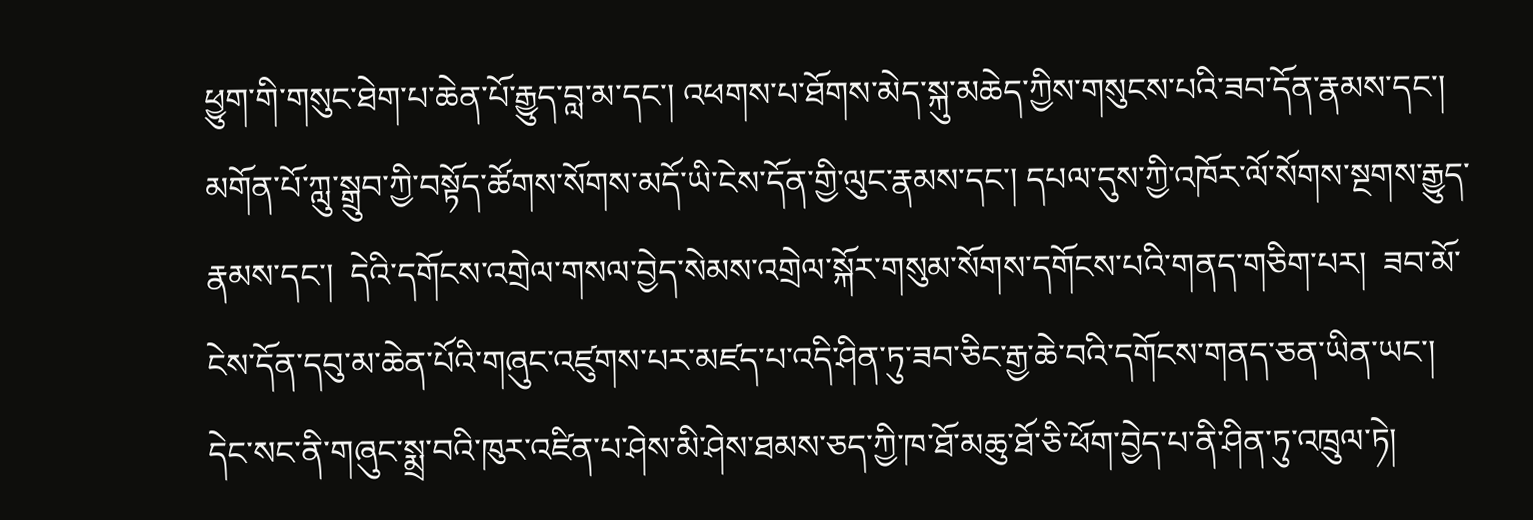ཕྱུག་གི་གསུང་ཐེག་པ་ཆེན་པོ་རྒྱུད་བླ་མ་དང་། འཕགས་པ་ཐོགས་མེད་སྐུ་མཆེད་ཀྱིས་གསུངས་པའི་ཟབ་དོན་རྣམས་དང་།   མགོན་པོ་ཀླུ་སྒྲུབ་ཀྱི་བསྟོད་ཚོགས་སོགས་མདོ་ཡི་ངེས་དོན་གྱི་ལུང་རྣམས་དང་། དཔལ་དུས་ཀྱི་འཁོར་ལོ་སོགས་སྔགས་རྒྱུད་རྣམས་དང་།  དེའི་དགོངས་འགྲེལ་གསལ་བྱེད་སེམས་འགྲེལ་སྐོར་གསུམ་སོགས་དགོངས་པའི་གནད་གཅིག་པར།  ཟབ་མོ་ངེས་དོན་དབུ་མ་ཆེན་པོའི་གཞུང་འཛུགས་པར་མཛད་པ་འདི་ཤིན་ཏུ་ཟབ་ཅིང་རྒྱ་ཆེ་བའི་དགོངས་གནད་ཅན་ཡིན་ཡང་། དེང་སང་ནི་གཞུང་སྨྲ་བའི་ཁུར་འཛིན་པ་ཤེས་མི་ཤེས་ཐམས་ཅད་ཀྱི་ཁ་ཐོ་མཆུ་ཐོ་ཅི་ཕོག་བྱེད་པ་ནི་ཤིན་ཏུ་འཁྲུལ་ཏེ།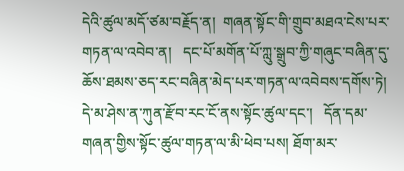དེའི་ཚུལ་མདོ་ཙམ་བརྗོད་ན།  གཞན་སྟོང་གི་གྲུབ་མཐའ་ངེས་པར་གཏན་ལ་འབེབ་ན།   དང་པོ་མགོན་པོ་ཀླུ་སྒྲུབ་ཀྱི་གཞུང་བཞིན་དུ་ཆོས་ཐམས་ཅད་རང་བཞིན་མེད་པར་གཏན་ལ་འབེབས་དགོས་ཏེ།  དེ་མ་ཤེས་ན་ཀུན་རྫོབ་རང་ངོ་ནས་སྟོང་ཚུལ་དང་།   དོན་དམ་གཞན་གྱིས་སྟོང་ཚུལ་གཏན་ལ་མི་ཕེབ་པས། ཐོག་མར་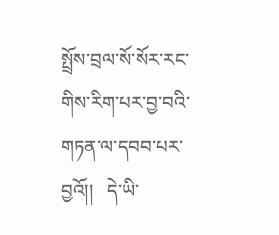སྤྲོས་བྲལ་སོ་སོར་རང་གིས་རིག་པར་བྱ་བའི་གཏན་ལ་དབབ་པར་བྱའོ།།   དེ་ཡི་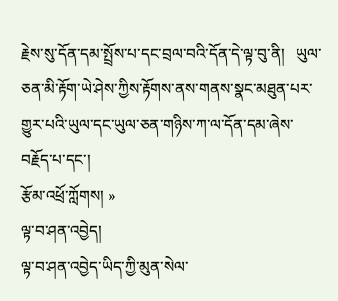རྗེས་སུ་དོན་དམ་སྤྲོས་པ་དང་བྲལ་བའི་དོན་དེ་ལྟ་བུ་ནི།   ཡུལ་ཅན་མི་རྟོག་ཡེ་ཤེས་ཀྱིས་རྟོགས་ནས་གནས་སྣང་མཐུན་པར་གྱུར་པའི་ཡུལ་དང་ཡུལ་ཅན་གཉིས་ཀ་ལ་དོན་དམ་ཞེས་བརྗོད་པ་དང་།
རྩོམ་འཕྲོ་ཀློགས། »
ལྟ་བ་ཤན་འབྱེད།
ལྟ་བ་ཤན་འབྱེད་ཡིད་ཀྱི་མུན་སེལ་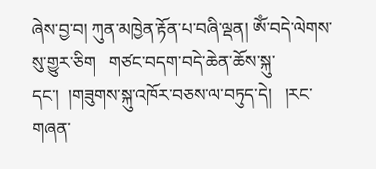ཞེས་བྱ་བ། ཀུན་མཁྱེན་རྟོན་པ་བཞི་ལྡན། ཨོཾ་བདེ་ལེགས་སུ་གྱུར་ཅིག   གཙང་བདག་བདེ་ཆེན་ཆོས་སྐུ་དང་།  །གཟུགས་སྐུ་འཁོར་བཅས་ལ་བཏུད་དེ།   །རང་གཞན་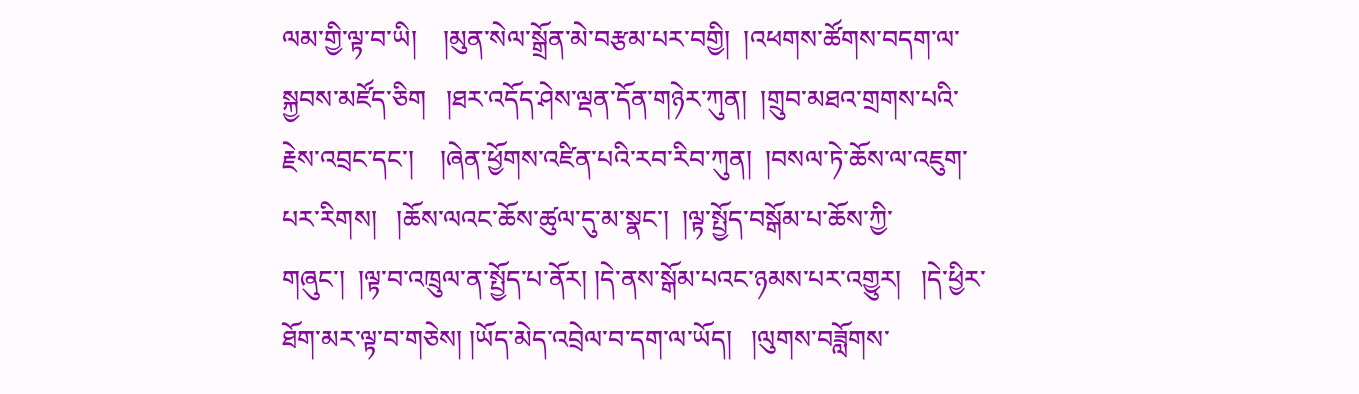ལམ་གྱི་ལྟ་བ་ཡི།    །མུན་སེལ་སྒྲོན་མེ་བརྩམ་པར་བགྱི།  །འཕགས་ཚོགས་བདག་ལ་སྐྱབས་མཛོད་ཅིག   །ཐར་འདོད་ཤེས་ལྡན་དོན་གཉེར་ཀུན།  །གྲུབ་མཐའ་གྲགས་པའི་རྗེས་འབྲང་དང་།    །ཞེན་ཕྱོགས་འཛིན་པའི་རབ་རིབ་ཀུན།  །བསལ་ཏེ་ཆོས་ལ་འཇུག་པར་རིགས།   །ཆོས་ལའང་ཆོས་ཚུལ་དུ་མ་སྣང་།  །ལྟ་སྤྱོད་བསྒོམ་པ་ཆོས་ཀྱི་གཞུང་།  །ལྟ་བ་འཁྲུལ་ན་སྤྱོད་པ་ནོར། །དེ་ནས་སྒོམ་པའང་ཉམས་པར་འགྱུར།   །དེ་ཕྱིར་ཐོག་མར་ལྟ་བ་གཅེས། །ཡོད་མེད་འབྲེལ་བ་དག་ལ་ཡོད།   །ལུགས་བཟློགས་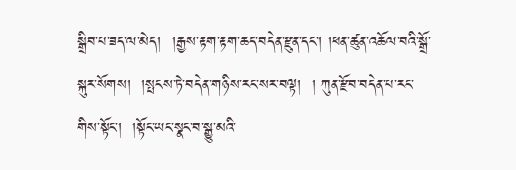སྒྲིབ་པ་ཟད་ལ་མེད།  །རྒྱས་རྟག་རྟག་ཆད་བདེན་རྫུན་དང་། །ཕན་ཚུན་འཆོལ་བའི་སྒྲོ་སྐུར་སོགས།  །སྤངས་ཏེ་བདེན་གཉིས་རང་སར་བལྟ།  ། ཀུན་རྫོབ་བདེན་པ་རང་གིས་སྟོང་།  །སྟོང་ཡང་སྣང་བ་སྒྱུ་མའི་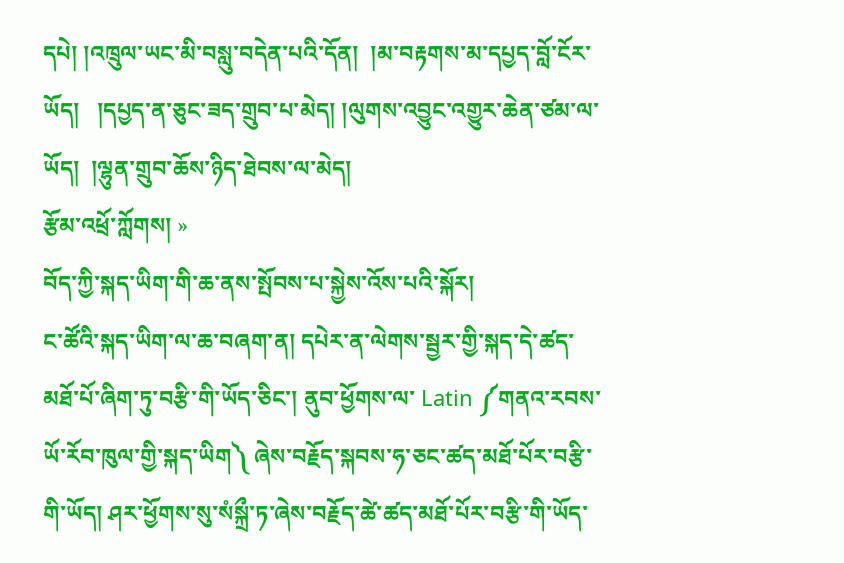དཔེ། །འཁྲུལ་ཡང་མི་བསླུ་བདེན་པའི་དོན།  །མ་བརྟགས་མ་དཔྱད་བློ་ངོར་ཡོད།   །དཔྱད་ན་ཅུང་ཟད་གྲུབ་པ་མེད། །ལུགས་འབྱུང་འགྱུར་ཆེན་ཙམ་ལ་ཡོད།  །ལྷུན་གྲུབ་ཆོས་ཉིད་ཐེབས་ལ་མེད།
རྩོམ་འཕྲོ་ཀློགས། »
བོད་ཀྱི་སྐད་ཡིག་གི་ཆ་ནས་སྤོབས་པ་སྐྱེས་འོས་པའི་སྐོར།
ང་ཚོའི་སྐད་ཡིག་ལ་ཆ་བཞག་ན། དཔེར་ན་ལེགས་སྦྱར་གྱི་སྐད་དེ་ཚད་མཐོ་པོ་ཞིག་ཏུ་བརྩི་གི་ཡོད་ཅིང་། ནུབ་ཕྱོགས་ལ་ Latin ༼གནའ་རབས་ཡོ་རོབ་ཁུལ་གྱི་སྐད་ཡིག༽ ཞེས་བརྗོད་སྐབས་ཧ་ཅང་ཚད་མཐོ་པོར་བརྩི་གི་ཡོད། ཤར་ཕྱོགས་སུ་སཾསྐྲྀ་ཏ་ཞེས་བརྗོད་ཚེ་ཚད་མཐོ་པོར་བརྩི་གི་ཡོད་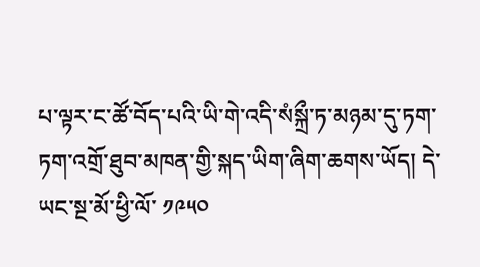པ་ལྟར་ང་ཚོ་བོད་པའི་ཡི་གེ་འདི་སཾསྐྲྀ་ཏ་མཉམ་དུ་ཏག་ཏག་འགྲོ་ཐུབ་མཁན་གྱི་སྐད་ཡིག་ཞིག་ཆགས་ཡོད། དེ་ཡང་སྔ་མོ་ཕྱི་ལོ་ ༡༩༥༠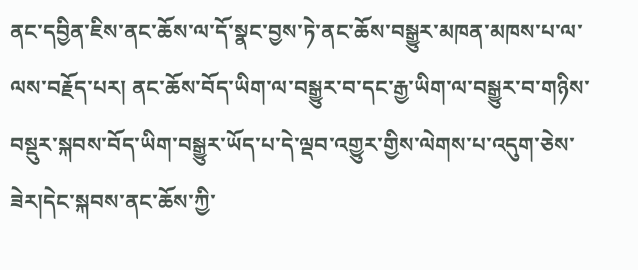ནང་དབྱིན་ཇིས་ནང་ཆོས་ལ་དོ་སྣང་བྱས་ཏེ་ནང་ཆོས་བསྒྱུར་མཁན་མཁས་པ་ལ་ལས་བརྗོད་པར། ནང་ཆོས་བོད་ཡིག་ལ་བསྒྱུར་བ་དང་རྒྱ་ཡིག་ལ་བསྒྱུར་བ་གཉིས་བསྡུར་སྐབས་བོད་ཡིག་བསྒྱུར་ཡོད་པ་དེ་ལྡབ་འགྱུར་གྱིས་ལེགས་པ་འདུག་ཅེས་ཟེར།དེང་སྐབས་ནང་ཆོས་ཀྱི་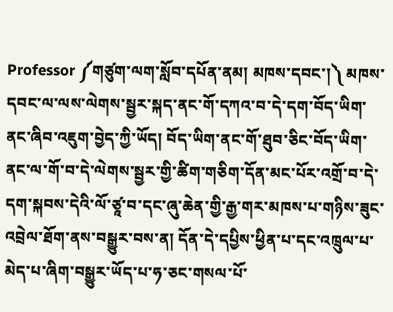Professor ༼གཙུག་ལག་སློབ་དཔོན་ནམ། མཁས་དབང་།༽ མཁས་དབང་ལ་ལས་ལེགས་སྦྱར་སྐད་ནང་གོ་དཀའ་བ་དེ་དག་བོད་ཡིག་ནང་ཞིབ་འཇུག་བྱེད་ཀྱི་ཡོད། བོད་ཡིག་ནང་གོ་ཐུབ་ཅིང་བོད་ཡིག་ནང་ལ་གོ་བ་དེ་ལེགས་སྦྱར་གྱི་ཚིག་གཅིག་དོན་མང་པོར་འགྲོ་བ་དེ་དག་སྐབས་དེའི་ལོ་ཙཱ་བ་དང་ཞུ་ཆེན་གྱི་རྒྱ་གར་མཁས་པ་གཉིས་ཟུང་འབྲེལ་ཐོག་ནས་བསྒྱུར་བས་ན། དོན་དེ་དཔྱིས་ཕྱིན་པ་དང་འཁྲུལ་པ་མེད་པ་ཞིག་བསྒྱུར་ཡོད་པ་ཧ་ཅང་གསལ་པོ་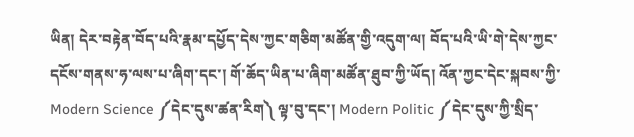ཡིན། དེར་བརྟེན་བོད་པའི་རྣམ་དཔྱོད་དེས་ཀྱང་གཅིག་མཚོན་གྱི་འདུག་ལ། བོད་པའི་ཡི་གེ་དེས་ཀྱང་དངོས་གནས་ཧ་ལས་པ་ཞིག་དང་། གོ་ཆོད་ཡིན་པ་ཞིག་མཚོན་ཐུབ་ཀྱི་ཡོད། འོན་ཀྱང་དེང་སྐབས་ཀྱི་ Modern Science ༼དེང་དུས་ཚན་རིག༽ ལྟ་བུ་དང་། Modern Politic ༼དེང་དུས་ཀྱི་སྲིད་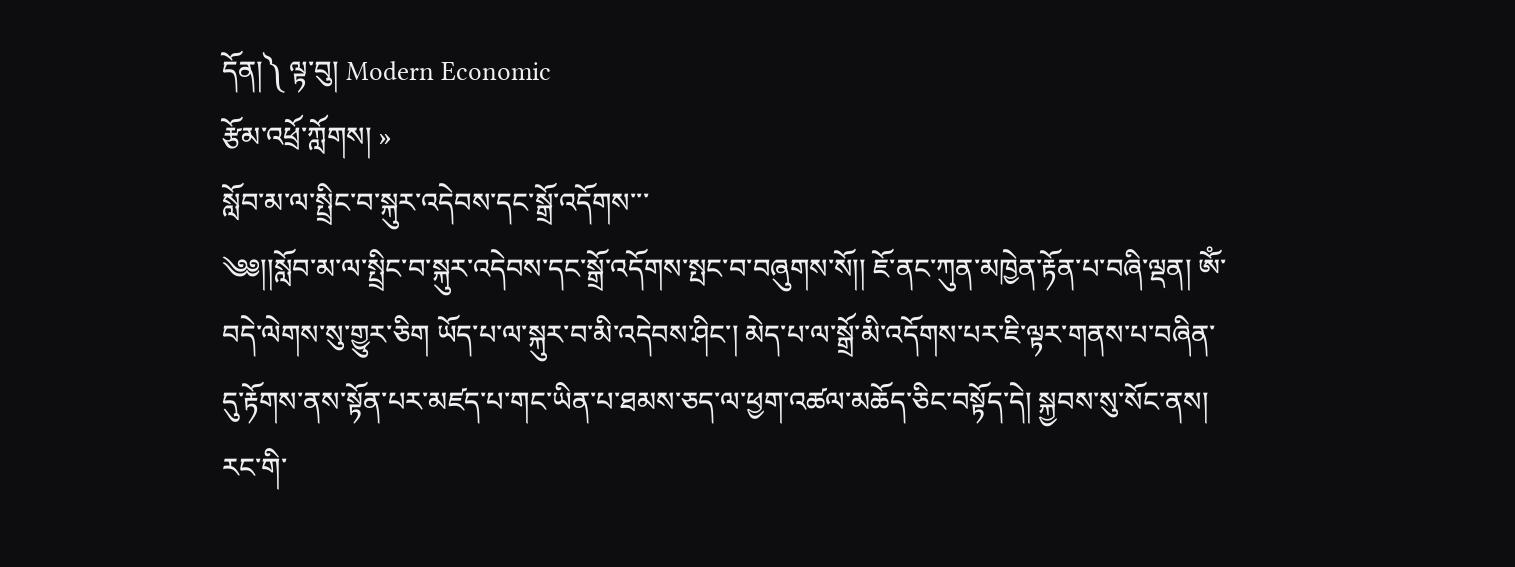དོན།༽ ལྟ་བུ། Modern Economic
རྩོམ་འཕྲོ་ཀློགས། »
སློབ་མ་ལ་སྤྲིང་བ་སྐུར་འདེབས་དང་སྒྲོ་འདོགས་་་
༄༅།།སློབ་མ་ལ་སྤྲིང་བ་སྐུར་འདེབས་དང་སྒྲོ་འདོགས་སྤང་བ་བཞུགས་སོ།། ཇོ་ནང་ཀུན་མཁྱེན་རྟོན་པ་བཞི་ལྡན། ཨོཾ་བདེ་ལེགས་སུ་གྱུར་ཅིག ཡོད་པ་ལ་སྐུར་བ་མི་འདེབས་ཤིང་། མེད་པ་ལ་སྒྲོ་མི་འདོགས་པར་ཇི་ལྟར་གནས་པ་བཞིན་དུ་རྟོགས་ནས་སྟོན་པར་མཛད་པ་གང་ཡིན་པ་ཐམས་ཅད་ལ་ཕྱག་འཚལ་མཆོད་ཅིང་བསྟོད་དེ། སྐྱབས་སུ་སོང་ནས། རང་གི་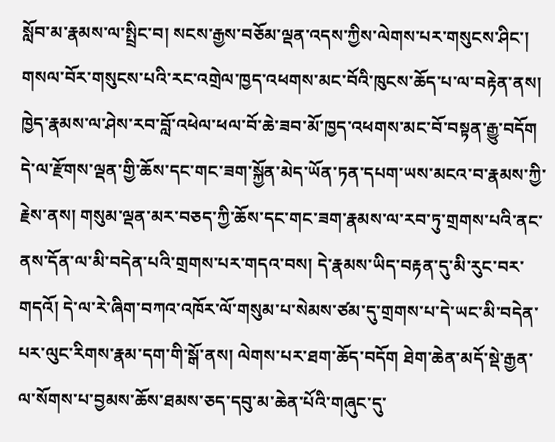སློབ་མ་རྣམས་ལ་སྤྲིང་བ། སངས་རྒྱས་བཅོམ་ལྡན་འདས་ཀྱིས་ལེགས་པར་གསུངས་ཤིང་། གསལ་བོར་གསུངས་པའི་རང་འགྲེལ་ཁྱད་འཕགས་མང་བོའི་ཁུངས་ཆོད་པ་ལ་བརྟེན་ནས། ཁྱེད་རྣམས་ལ་ཤེས་རབ་བློ་འཕེལ་ཕལ་བོ་ཆེ་ཟབ་མོ་ཁྱད་འཕགས་མང་བོ་བསྟན་རྒྱུ་བདོག དེ་ལ་རྫོགས་ལྡན་གྱི་ཆོས་དང་གང་ཟག་སྐྱོན་མེད་ཡོན་ཏན་དཔག་ཡས་མངའ་བ་རྣམས་ཀྱི་རྗེས་ནས། གསུམ་ལྡན་མར་བཅད་ཀྱི་ཆོས་དང་གང་ཟག་རྣམས་ལ་རབ་ཏུ་གྲགས་པའི་ནང་ནས་དོན་ལ་མི་བདེན་པའི་གྲགས་པར་གདའ་བས། དེ་རྣམས་ཡིད་བརྟན་དུ་མི་རུང་བར་གདའོ། དེ་ལ་རེ་ཞིག་བཀའ་འཁོར་ལོ་གསུམ་པ་སེམས་ཙམ་དུ་གྲགས་པ་དེ་ཡང་མི་བདེན་པར་ལུང་རིགས་རྣམ་དག་གི་སྒོ་ནས། ལེགས་པར་ཐག་ཆོད་བདོག ཐེག་ཆེན་མདོ་སྡེ་རྒྱན་ལ་སོགས་པ་བྱམས་ཆོས་ཐམས་ཅད་དབུ་མ་ཆེན་པོའི་གཞུང་དུ་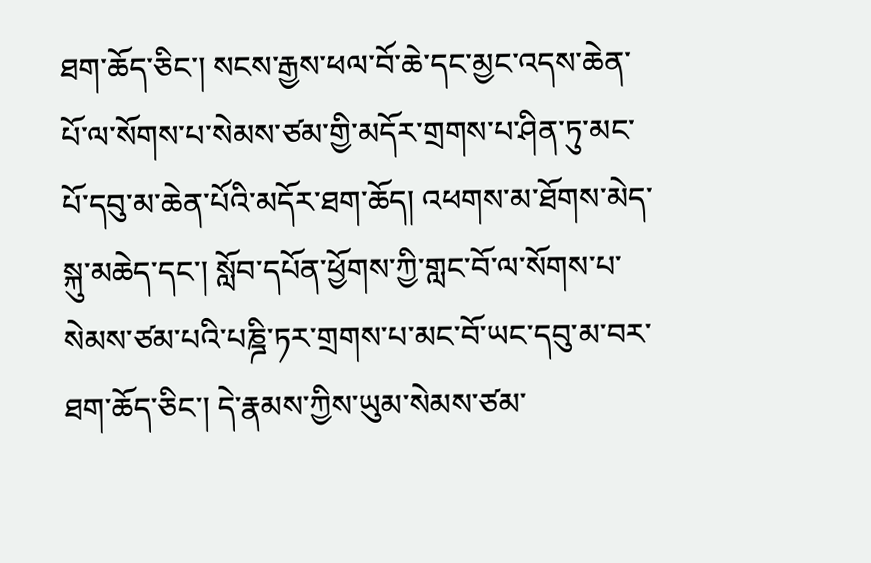ཐག་ཆོད་ཅིང་། སངས་རྒྱས་ཕལ་བོ་ཆེ་དང་མྱང་འདས་ཆེན་པོ་ལ་སོགས་པ་སེམས་ཙམ་གྱི་མདོར་གྲགས་པ་ཤིན་ཏུ་མང་པོ་དབུ་མ་ཆེན་པོའི་མདོར་ཐག་ཆོད། འཕགས་མ་ཐོགས་མེད་སྐུ་མཆེད་དང་། སློབ་དཔོན་ཕྱོགས་ཀྱི་གླང་བོ་ལ་སོགས་པ་སེམས་ཙམ་པའི་པཎྜི་ཏར་གྲགས་པ་མང་བོ་ཡང་དབུ་མ་བར་ཐག་ཆོད་ཅིང་། དེ་རྣམས་ཀྱིས་ཡུམ་སེམས་ཙམ་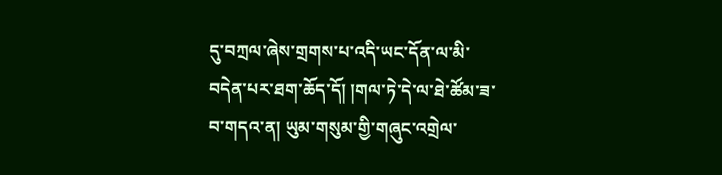དུ་བཀྲལ་ཞེས་གྲགས་པ་འདི་ཡང་དོན་ལ་མི་བདེན་པར་ཐག་ཆོད་དོ། །གལ་ཏེ་དེ་ལ་ཐེ་ཚོམ་ཟ་བ་གདའ་ན། ཡུམ་གསུམ་གྱི་གཞུང་འགྲེལ་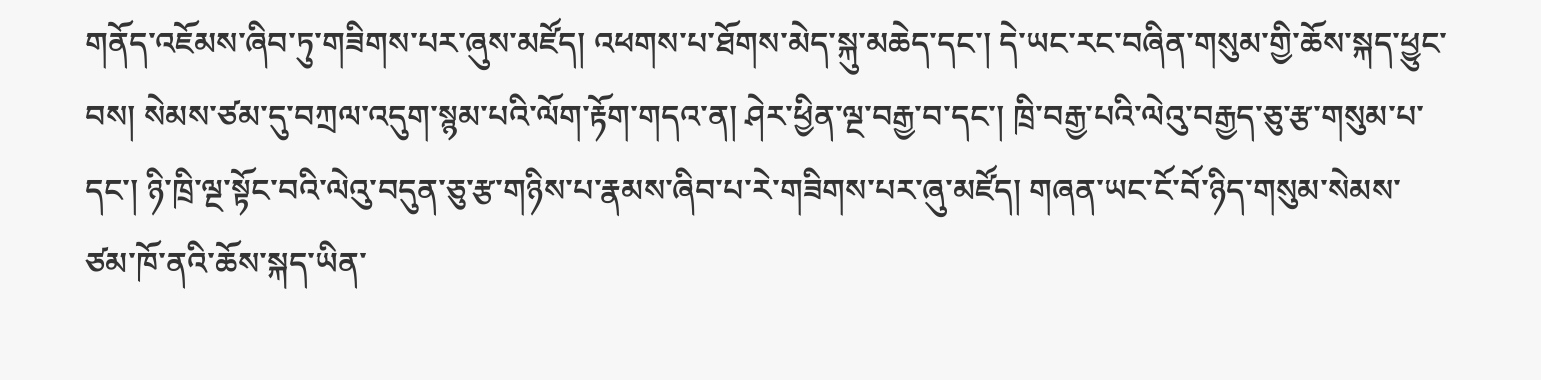གནོད་འཇོམས་ཞིབ་ཏུ་གཟིགས་པར་ཞུས་མཛོད། འཕགས་པ་ཐོགས་མེད་སྐུ་མཆེད་དང་། དེ་ཡང་རང་བཞིན་གསུམ་གྱི་ཆོས་སྐད་ཕྱུང་བས། སེམས་ཙམ་དུ་བཀྲལ་འདུག་སྙམ་པའི་ལོག་རྟོག་གདའ་ན། ཤེར་ཕྱིན་ལྔ་བརྒྱ་བ་དང་། ཁྲི་བརྒྱ་པའི་ལེའུ་བརྒྱད་ཅུ་རྩ་གསུམ་པ་དང་། ཉི་ཁྲི་ལྔ་སྟོང་བའི་ལེའུ་བདུན་ཅུ་རྩ་གཉིས་པ་རྣམས་ཞིབ་པ་རེ་གཟིགས་པར་ཞུ་མཛོད། གཞན་ཡང་ངོ་བོ་ཉིད་གསུམ་སེམས་ཙམ་ཁོ་ནའི་ཆོས་སྐད་ཡིན་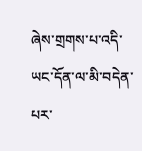ཞེས་གྲགས་པ་འདི་ཡང་དོན་ལ་མི་བདེན་པར་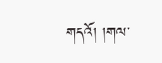གདའོ། །གལ་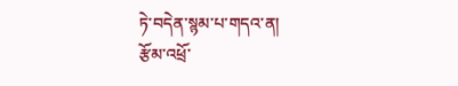ཏེ་བདེན་སྙམ་པ་གདའ་ན།
རྩོམ་འཕྲོ་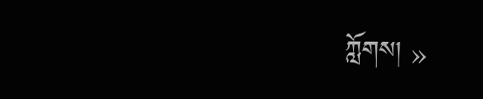ཀློགས། »